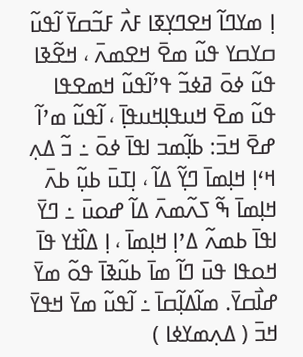ߊ߲ ߘߌߣߊ߬ ߞߐߣߌ߲ߧߊ ߓߍ߯ ߓߏ߬ߛߌ߫ ߊ߬ߟߎ߬ ߛߌߛߌ ߟߎ߬ ߘߐ߫ ߞߐߘߍ߫ ، ߞߐ߬ߢߊ ߟߎ߬ ߦߋ߫ ߥߦߏ߬ ߟߴߊ߬ߟߎ߬ ߞߘߐߟߊ ߟߎ߬ ߘߐ߫ ߞߎߟߊ߲ߞߎߟߊ߲߫ ، ߊ߬ߟߎ߬ ߘߴߊ߬ ߝߐ߫ ߞߏ߫: ߕߊ߲߬ߘߏ ߊߟߊ߫ ߦߋ߫ ߸ ߏ߬ ߡߍ߲ ߞߵߊ߲ ߞߊ߲ߘߊ߫ ߣߌ߲߬ ߡߊ߬ ، ߊ߲ߠߎ߫ ߕߎ߲߬ ߕߍ߫ ߞߊ߲ߘߊ߫ ߒ߬ ߖߍ߬ߘߍ߫ ߡߊ߬ ߝߋߎ߫ ߸ ߣߌ߫ ߊߟߊ߫ ߕߘߍ߬ ߡߴߊ߲ ߞߊ߲ߘߊ߫ ، ߊ߲ ߡߊ߰ߙߌ ߟߊ߫ ߞߋߟߊ ߟߎ߫ ߣߊ߬ ߘߊ߫ ߕߎ߬ߢߊ߫ ߟߋ߬ ߘߌ߫ ߝߊ߯ߛߌ߫. ߘߊ߬ߡߊ߲߬ߛߊ߫ ߸ ߊ߬ߟߎ߬ ߘߌ߫ ߞߟߌ߫ ߞߏ߫ ( ߡߍ߲ߘߌߦߊ )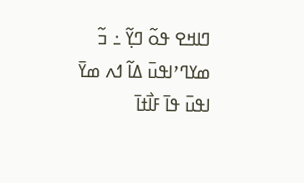ߣߊߞߐ ߟߋ߬ ߣߌ߲߬ ߸ ߏ߬ ߘߌߣߴߊߟߎ߫ ߡߊ߬ ߗߍ ߘߌ߫ ߊߟߎ߫ ߟߊ߫ ߓߊ߯ߙߊ߫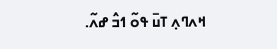ߞߍߣߍ߲ ߠߎ߫ ߟߋ߬ ߗߏ߮ ߝߍ߬.